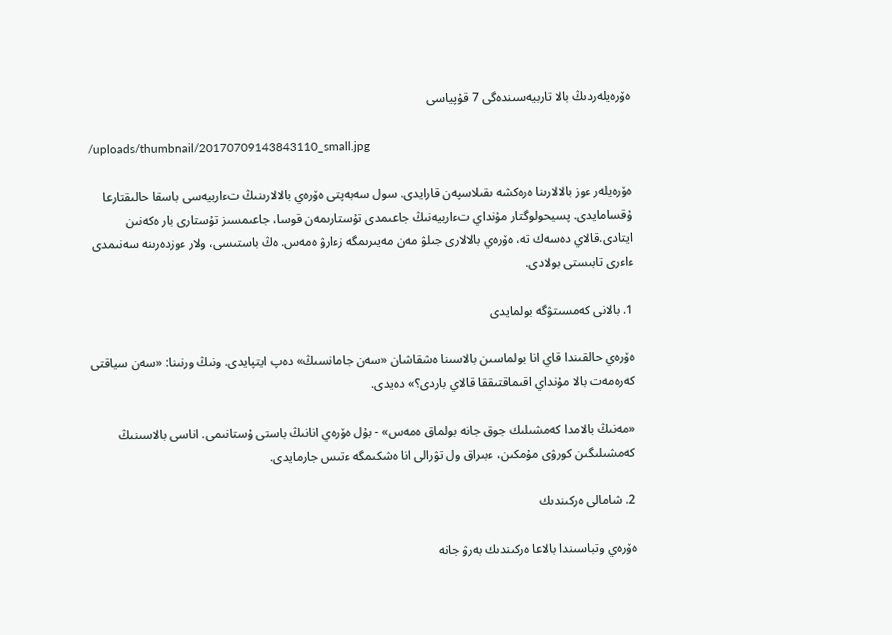ەۆرەيلەردىڭ بالا تاربيەسىندەگى 7 قۇپياسى

/uploads/thumbnail/20170709143843110_small.jpg

ەۆرەيلەر ءوز بالالارىنا ەرەكشە ىقىلاسپەن قارايدى. سول سەبەپتى ەۆرەي بالالارىنىڭ تءاربيەسى باسقا حالىقتارعا ۇقسامايدى. پسيحولوگتار مۇنداي تءاربيەنىڭ جاعىمدى تۇستارىمەن قوسا، جاعىمسىز تۇستارى بار ەكەنىن ايتادى.قالاي دەسەك تە، ەۆرەي بالالارى جىلۋ مەن مەيىرىمگە زءارۋ ەمەس. ەڭ باستىسى، ولار ءوزدەرىنە سەنىمدى ءاءرى تابىستى بولادى.

1. بالانى كەمسىتۋگە بولمايدى

ەۆرەي حالقىندا قاي انا بولماسىن بالاسىنا ەشقاشان «سەن جامانسىڭ» دەپ ايتپايدى. ونىڭ ورنىنا: «سەن سياقتى كەرەمەت بالا مۇنداي اقىماقتىققا قالاي باردى؟» دەيدى.

«مەنىڭ بالامدا كەمشىلىك جوق جانە بولماق ەمەس» - بۇل ەۆرەي انانىڭ باستى ۇستانىمى. اناسى بالاسىنىڭ كەمشىلىگىن كورۋى مۇمكىن، ءبىراق ول تۋرالى انا ەشكىمگە ءتىس جارمايدى.

2. شامالى ەركىندىك

ەۆرەي وتباسىندا بالاعا ەركىندىك بەرۋ جانە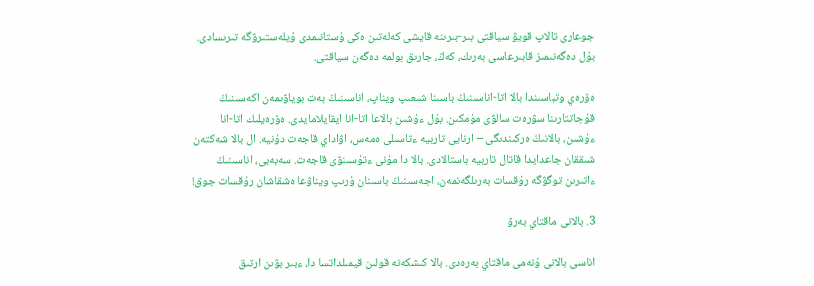جوعارى تالاپ قويۋ سياقتى بىر-بىرىنە قايشى كەلەتىن ەكى ۇستانىمدى ۇيلەستىرۋگە تىرىسادى. بۇل دەگەنىمىز قابىرعاسى بەرىك، كەڭ، جارىق بولمە دەگەن سياقتى.

ەۆرەي وتباسىندا بالا اتا-اناسىنىڭ باسىنا شىعىپ ويناپ، اناسىنىڭ بەت بوياۋىمەن اكەسىنىڭ قۇجاتتارىنا سۋرەت سالۋى مۇمكىن. بۇل ءۇشىن بالاعا اتا-انا ايقايلامايدى. ەۆرەيلىك اتا-انا ءۇشىن، بالانىڭ ەركىندىگى – ارنايى تاربيە ءتاسىلى ەمەس، اۋاداي قاجەت دۇنيە. ال بالا شەكتەن شىققان جاعدايدا قاتال تاربيە باستالادى. بالا دا مۇنى ءتۇسىنۋى قاجەت. سەبەبى، اناسىنىڭ ءاتىرىن توگۋگە رۇقسات بەرىلگەنمەن، اجەسىنىڭ باسىنان ۇرىپ ويناۋعا ەشقاشان رۇقسات جوق!

3. بالانى ماقتاي بەرۋ

اناسى بالانى ۇنەمى ماقتاي بەرەدى. بالا كىشكەنە قولىن قيمىلداتسا دا، ءبىر بۋىن ارتىق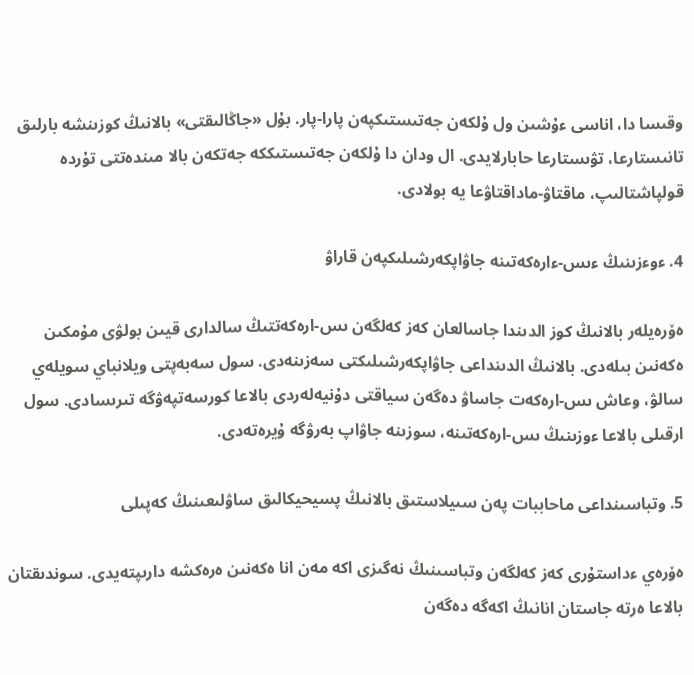وقىسا دا، اناسى ءۇشىن ول ۇلكەن جەتىستىكپەن پارا-پار. بۇل «جاڭالىقتى» بالانىڭ كوزىنشە بارلىق تانىستارعا، تۋىستارعا حابارلايدى. ال ودان دا ۇلكەن جەتىستىككە جەتكەن بالا مىندەتتى تۇردە قولپاشتالىپ، ماقتاۋ-ماداقتاۋعا يە بولادى.

4. ءوءزىنىڭ ءىس-ءارەكەتىنە جاۋاپكەرشىلىكپەن قاراۋ

ەۆرەيلەر بالانىڭ كوز الدىندا جاسالعان كەز كەلگەن ىس-ارەكەتتىڭ سالدارى قيىن بولۋى مۇمكىن ەكەنىن بىلەدى. بالانىڭ الدىنداعى جاۋاپكەرشىلىكتى سەزىنەدى. سول سەبەپتى ويلانباي سويلەي سالۋ، وعاش ىس-ارەكەت جاساۋ دەگەن سياقتى دۇنيەلەردى بالاعا كورسەتپەۋگە تىرىسادى. سول ارقىلى بالاعا ءوزىنىڭ ىس-ارەكەتىنە، سوزىنە جاۋاپ بەرۋگە ۇيرەتەدى.

5. وتباسىنداعى ماحاببات پەن سىيلاستىق بالانىڭ پسيحيكالىق ساۋلىعىنىڭ كەپىلى

ەۆرەي ءداستۇرى كەز كەلگەن وتباسىنىڭ نەگىزى اكە مەن انا ەكەنىن ەرەكشە دارىپتەيدى. سوندىقتان بالاعا ەرتە جاستان انانىڭ اكەگە دەگەن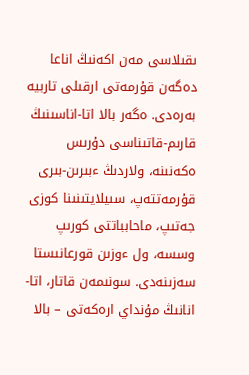ىقىلاسى مەن اكەنىڭ اناعا دەگەن قۇرمەتى ارقىلى تاربيە بەرەدى. ەگەر بالا اتا-اناسىنىڭ قارىم-قاتىناسى دۇرىس ەكەنىنە، ولاردىڭ ءبىرىن-بىرى قۇرمەتتەپ، سىيلايتىنىنا كوزى جەتىپ، ماحابباتتى كورىپ وسسە، ول ءوزىن قورعانىستا سەزىنەدى. سونىمەن قاتار، اتا-انانىڭ مۇنداي ارەكەتى – بالا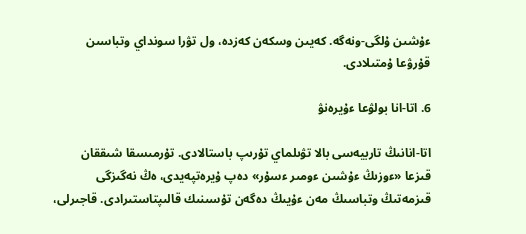ءۇشىن ۇلگى-ونەگە. كەيىن وسكەن كەزدە، ول تۋرا سونداي وتباسىن قۇرۋعا ۇمتىلادى.

6. اتا-انا بولۋعا ءۇيرەنۋ

اتا-انانىڭ تاربيەسى بالا تۋىلماي تۇرىپ باستالادى. تۇرمىسقا شىققان قىزعا «ءوزىڭ ءۇشىن ءومىر ءسۇر» دەپ ۇيرەتپەيدى، ەڭ نەگىزگى قىزمەتىڭ وتباسىڭ مەن ءۇيىڭ دەگەن تۇسىنىك قالىپتاستىرادى. قاجىرلى،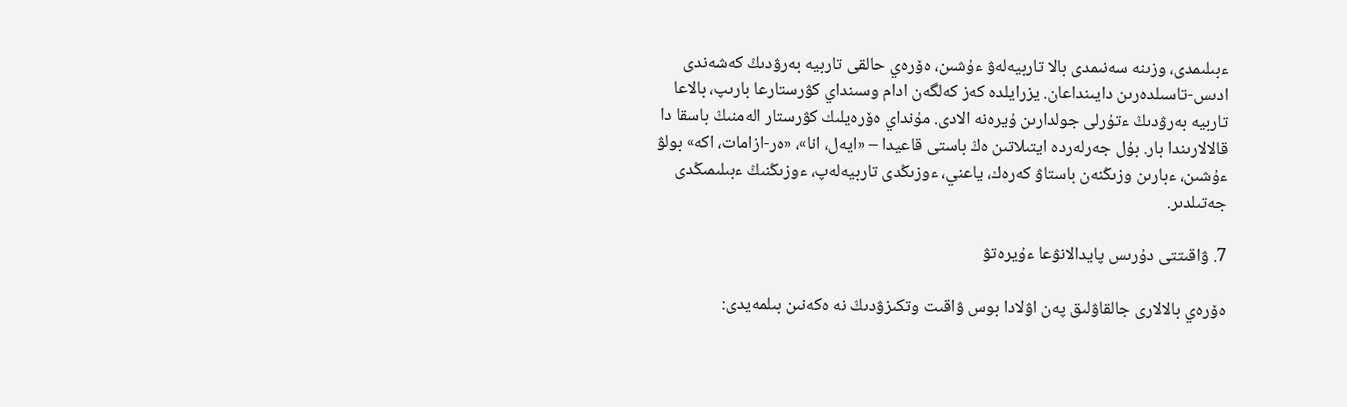ءبىلىمدى، وزىنە سەنىمدى بالا تاربيەلەۋ ءۇشىن، ەۆرەي حالقى تاربيە بەرۋدىڭ كەشەندى ادىس-تاسىلدەرىن دايىنداعان. يزرايلدە كەز كەلگەن ادام وسىنداي كۋرستارعا بارىپ، بالاعا تاربيە بەرۋدىڭ ءتۇرلى جولدارىن ۇيرەنە الادى. مۇنداي ەۆرەيلىك كۋرستار الەمنىڭ باسقا دا قالالارىندا بار. بۇل جەرلەردە ايتىلاتىن ەڭ باستى قاعيدا – «ايەل، انا»، «ەر-ازامات، اكە» بولۋ ءۇشىن، ءبارىن وزىڭنەن باستاۋ كەرەك، ياعني، ءوزىڭدى تاربيەلەپ، ءوزىڭنىڭ ءبىلىمىڭدى جەتىلدىر.

7. ۋاقىتتى دۇرىس پايدالانۋعا ءۇيرەتۋ

ەۆرەي بالالارى جالقاۋلىق پەن اۋلادا بوس ۋاقىت وتكىزۋدىڭ نە ەكەنىن بىلمەيدى: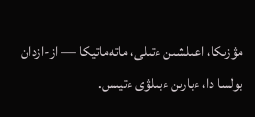مۋزىكا، اعىلشىن ءتىلى، ماتەماتيكا — از-ازدان بولسا دا، ءبارىن ءبىلۋى ءتيىس.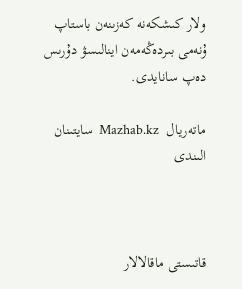ولار كىشكەنە كەزىنەن باستاپ ۇنەمى بىردەڭەمەن اينالىسۋ دۇرىس دەپ سانايدى.

ماتەريال  Mazhab.kz  سايتىنان الىندى



قاتىستى ماقالالار